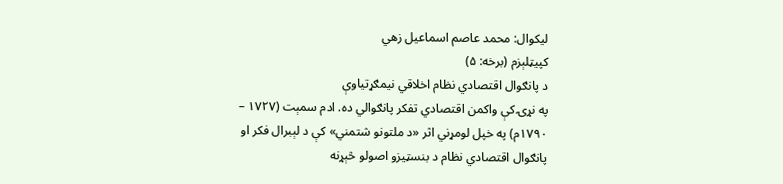لیکوال: محمد عاصم اسماعیل زهي
کپیټلېزم (برخه: ۵)
د پانګوال اقتصادي نظام اخلاقي نیمګړتیاوې
په نړۍ کې واکمن اقتصادي تفکر پانګوالي ده. ادم سمېت (۱۷۲۷ – ۱۷۹۰م) په خپل لومړني اثر «د ملتونو شتمني» کې د لېبرال فکر او پانګوال اقتصادي نظام د بنسټیزو اصولو څېړنه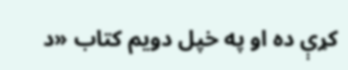کړې ده او په خپل دويم کتاب «د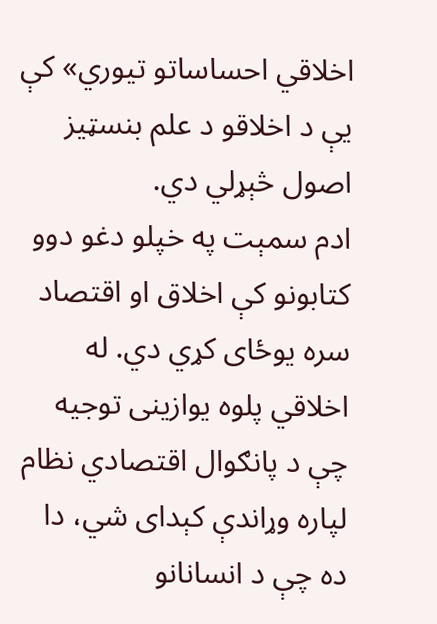اخلاقي احساساتو تیوري» کې یې د اخلاقو د علم بنسټیز اصول څېړلي دي.
ادم سمېت په خپلو دغو دوو کتابونو کې اخلاق او اقتصاد سره یوځای کړي دي. له اخلاقي پلوه یوازینی توجیه چې د پانګوال اقتصادي نظام لپاره وړاندې کېدای شي، دا ده چې د انسانانو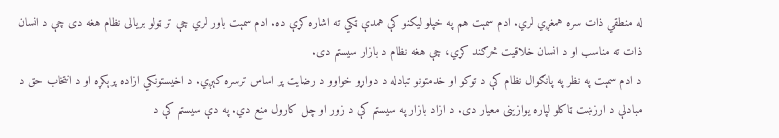له منطقي ذات سره همغږي لري. ادم سمېت هم په خپلو لیکنو کې همدې ټکي ته اشاره کړې ده. ادم سمېت باور لري چې تر ټولو بریالی نظام هغه دی چې د انسان ذات ته مناسب او د انسان خلاقیت څرګند کړي، چې هغه نظام د بازار سیستم دی.
د ادم سمېت په نظر په پانګوال نظام کې د توکو او خدمتونو تبادله د دواړو خواوو د رضايت پر اساس ترسره کېږي. د اخيستونکي ازاده پرېکړه او د انتخاب حق د مبادلې د ارزښت ټاکلو لپاره یوازینی معیار دی. د ازاد بازار په سیستم کې د زور او چل کارول منع دي. په دې سیستم کې د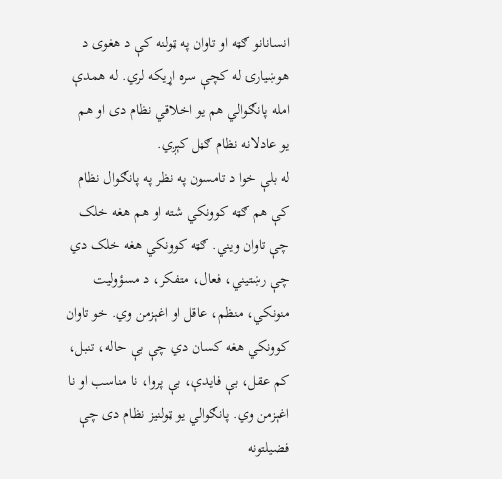انسانانو ګټه او تاوان په ټولنه کې د هغوی د هوښیارۍ له کچې سره اړيکه لري. له همدې امله پانګوالي هم یو اخلاقي نظام دی او هم یو عادلانه نظام ګڼل کېږي.
له بلې خوا د تامسون په نظر په پانګوال نظام کې هم ګټه کوونکي شته او هم هغه خلک چې تاوان ويني. ګټه کوونکي هغه خلک دي چې رښتیني، فعال، متفکر، د مسؤولیت منونکي، منظم، عاقل او اغېزمن وي. خو تاوان کوونکي هغه کسان دي چې بې حاله، تنبل، کم عقل، بې فایدې، بې پروا، نا مناسب او نا اغېزمن وي. پانګوالي یو ټولنیز نظام دی چې فضیلتونه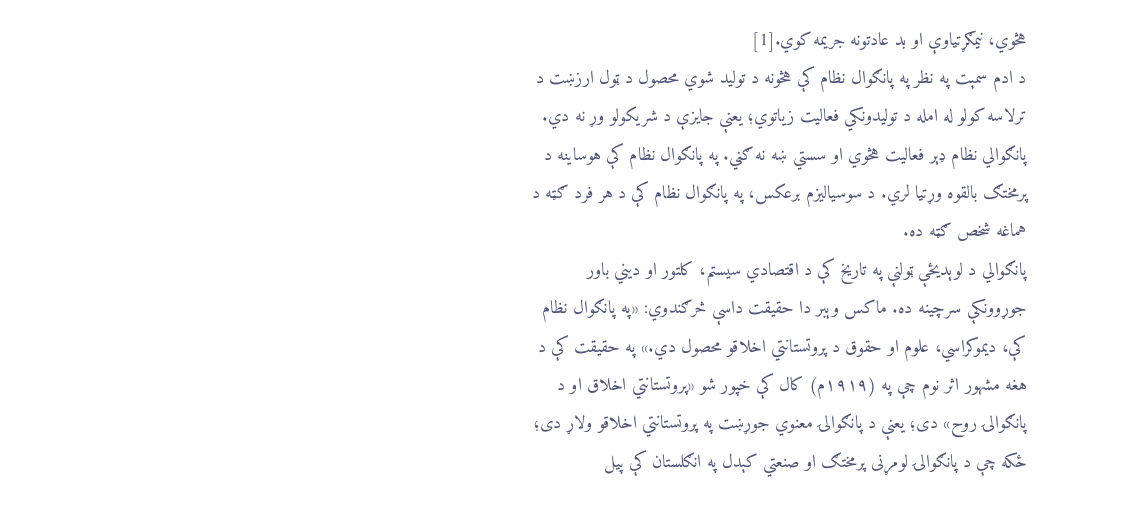هڅوي، نیمګړتیاوې او بد عادتونه جریمه کوي.[1]
د ادم سمېت په نظر په پانګوال نظام کې هڅونه د تولید شوي محصول د ټول ارزښت د ترلاسه کولو له امله د تولیدونکي فعالیت زیاتوي؛ یعنې جایزې د شریکولو وړ نه دي. پانګوالي نظام ډېر فعالیت هڅوي او سستي ښه نه ګڼي. په پانګوال نظام کې هوساینه د پرمختګ بالقوه وړتیا لري. د سوسیالیزم برعکس، په پانګوال نظام کې د هر فرد ګټه د هماغه شخص ګټه ده.
پانګوالي د لوېدیځې ټولنې په تاریخ کې د اقتصادي سیستم، کلتور او ديني باور جوړوونکې سرچينه ده. ماکس وېبر دا حقیقت داسې څرګندوي: «په پانګوال نظام کې، دیموکراسي، علوم او حقوق د پروتستانتي اخلاقو محصول دي.» په حقیقت کې د هغه مشهور اثر نوم چې په (۱۹۱۹م) کال کې خپور شو «پروتستانتي اخلاق او د پانګوالۍ روح» دی؛ یعنې د پانګوالۍ معنوي جوړښت په پروتستانتي اخلاقو ولاړ دی؛ ځکه چې د پانګوالۍ لومړنی پرمختګ او صنعتي کېدل په انګلستان کې پیل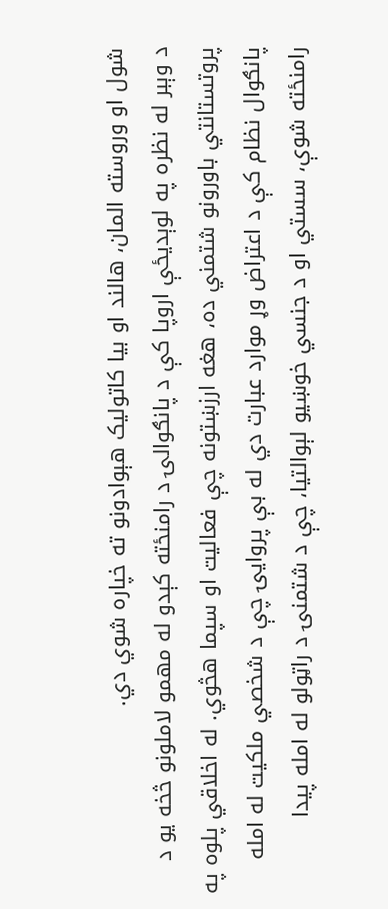شول او وروسته المان، هالند او بیا کاتولیک هېوادونو ته خپاره شوي دي.
د وېبر له نظره په لوېدیځې اروپا کې د پانګوالۍ د رامنځته کېدو له مهمو لاملونو څخه یو د پروتستانتي باورونو شتمني ده، هغه ارزښتونه چې فعالیت او سپما هڅوي. له اخلاقي پلوه په پانګوال نظام کې د اعتراض وړ موارد عبارت دي له بې پروايۍ چې د شخصي ملکیت له امله رامنځته شوې، سستي او د جنسي خوښیو لېوالتیا، چې د شتمنۍ د راټولو له امله پیدا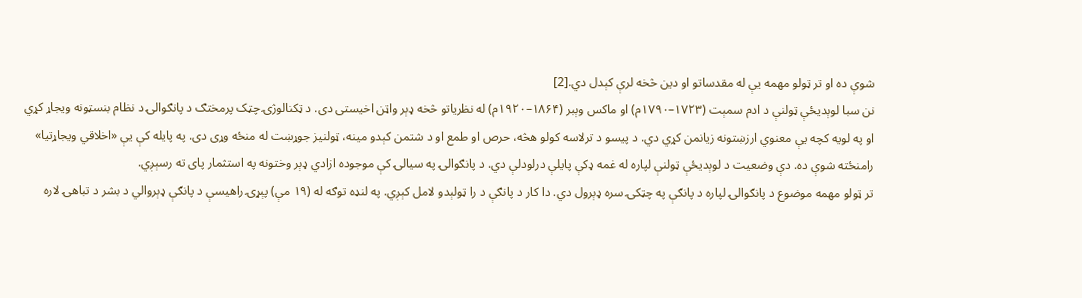شوې ده او تر ټولو مهمه یې له مقدساتو او دین څخه لرې کېدل دي.[2]
نن سبا لوېدیځې ټولنې د ادم سمېت (۱۷۲۳–۱۷۹۰م) او ماکس وېبر (۱۸۶۴–۱۹۲۰م) له نظریاتو څخه ډېر واټن اخیستی دی. د ټکنالوژۍ چټک پرمختګ د پانګوالۍ د نظام بنسټونه ویجاړ کړي او په لویه کچه یې معنوي ارزښتونه زیانمن کړي دي. د پیسو د ترلاسه کولو هڅه، حرص او طمع او د شتمن کېدو مینه، ټولنیز جوړښت له منځه وړی دی. په پایله کې یې «اخلاقي ويجاړتيا» رامنځته شوې ده. دې وضعیت د لوېدیځې ټولنې لپاره له غمه ډکې پایلې درلودلې دي. د پانګوالۍ په سیالۍ کې موجوده ازادي ډېر وختونه په استثمار پای ته رسېږي.
تر ټولو مهمه موضوع د پانګوالۍ لپاره د پانګې په چټکۍ سره ډېرول دي. دا کار د پانګې د را ټولېدو لامل کېږي. په لنډه توګه له (۱۹ مې) پېړۍ راهیسې د پانګې ډېروالي د بشر د تباهۍ لاره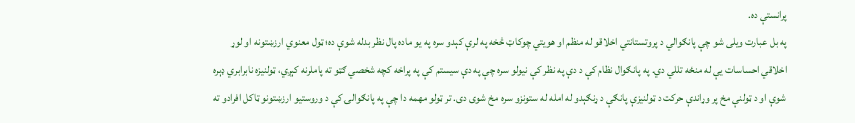پرانستې ده.
په بل عبارت ويلی شو چې پانګوالي د پروتستانتي اخلاقو له منظم او هویتي چوکاټ څخه په لرې کېدو سره په یو ماده پال نظر بدله شوې ده؛ ټول معنوي ارزښتونه او لوړ اخلاقي احساسات يې له منځه تللي دي. په پانګوال نظام کې د دې په نظر کې نیولو سره چې په دې سیستم کې په پراخه کچه شخصي ګټو ته پاملرنه کېږي، ټولنیزه نابرابري ډېره شوې او د ټولنې مخ پر وړاندې حرکت د ټولنیزې پانګې د ړنګېدو له امله له ستونزو سره مخ شوی دی. تر ټولو مهمه دا چې په پانګوالۍ کې د وروستیو ارزښتونو ټاکل افرادو ته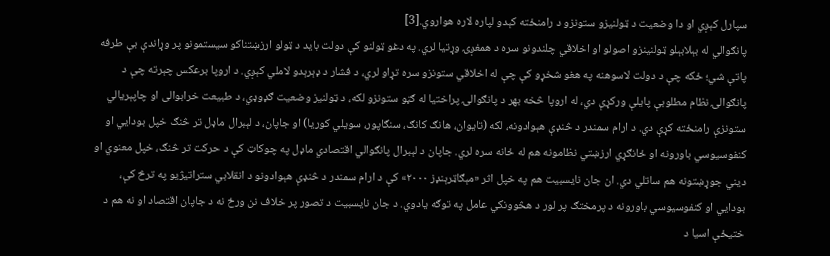سپارل کېږي او دا وضعیت د ټولنیزو ستونزو د رامنځته کېدو لپاره لاره هواروي.[3]
پانګوالي له بېلابېلو ټولنینزو اصولو او اخلاقي چلندونو سره د همغږۍ وړتیا لري. په دغو ټولنو کې دولت باید د ټولو ارزښتناکو سیستمونو پر وړاندې بې طرفه پاتې شي؛ ځکه چې د دولت لاسوهنه په هغو شخړو کې چې له اخلاقي ستونزو سره تړاو لري، د فشار د ډېرېدو لاملي کېږي. د اروپا برعکس چېرته چې د پانګوالۍ نظام مطلوبې پایلې ورکړې دي، له اروپا څخه بهر د پانګوالۍ پراختیا له ګڼو ستونزو لکه، د ټولنیز وضعیت ګډوډي، د طبیعت خرابوالی او چاپېریالي ستونزې رامنځته کړې دي. د ارام سمندر د څنډې هېوادونه، لکه (تایوان، هانګ کانګ، سنګاپور، سویلي کوریا) او جاپان، د لېبرال ماډل تر څنګ خپل بودایي او کنفوسیوسي باورونه او ځانګړي ارزښتي نظامونه هم له ځانه سره لري. جاپان د لېبرال پانګوالي اقتصادي ماډل په چوکاټ کې د حرکت تر څنګ، خپل معنوي او ديني جوړښتونه هم ساتلي دي. ان جان نایسبیت هم په خپل اثر «مېګاټرېنډز ۲۰۰۰» کې د ارام سمندر د څنډې هېوادونو د انقلابي ستراتیژیو په ترڅ کې، بودایي او کنفوسیوسي باورونه د پرمختګ پر لور د هڅوونکي عامل په توګه یادوي. د جان نایسبیت د تصور پر خلاف نن ورځ نه د جاپان اقتصاد او نه هم د ختیځې اسیا د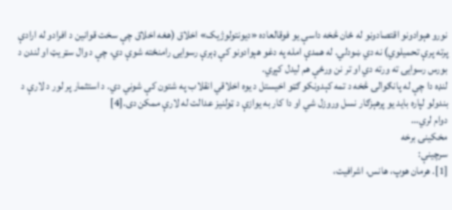نورو هېوادونو اقتصادونو له ځان څخه داسې یو فوقالعاده «ديونتولوژیک» اخلاق (هغه اخلاق چې سخت قوانین د افرادو له ارادې پرته پرې تحمیلوي) نه دي ښودلي. له همدې امله په دغو هېوادونو کې ډېرې رسوایۍ رامنځته شوې دي، چې د وال سټریټ او لندن د بورس رسوایۍ ته ورته دي او تر نن ورځې هم لیدل کېږي.
لنډه دا چې له پانګوالۍ څخه د تمه کېدونکو ګټو اخیستل د یوه اخلاقي انقلاب په شتون کې شوني دي. د استثمار پر لور د لارې د بندولو لپاره باید یو پرهېزګار نسل وروزل شي او دا کار به یوازې د ټولنیز عدالت له لارې ممکن دی.[4]
دوام لري…
مخکینۍ برخه
سرچینې:
[1]. هرمان هوپ، هانس، اشرافیت،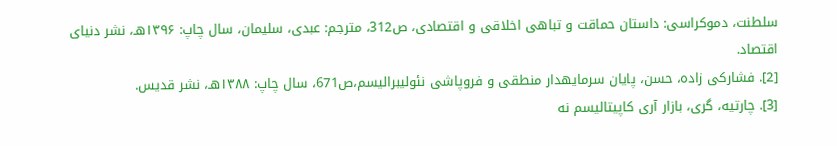سلطنت، دموکراسی: داستان حماقت و تباهی اخلاقی و اقتصادی، ص312، مترجم: عبدی، سلیمان، سال چاپ: ۱۳۹۶هـ، نشر دنیای اقتصاد.
[2]. فشارکی زاده، حسن، پایان سرمایهدار منطقی و فروپاشی نئولیبرالیسم،ص671، سال چاپ: ۱۳۸۸هـ، نشر قدیس.
[3]. چارتیه، گری، بازار آری کاپیتالیسم نه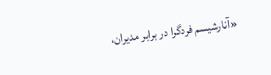«آنارشیسم فردگرا در برابر مدیران،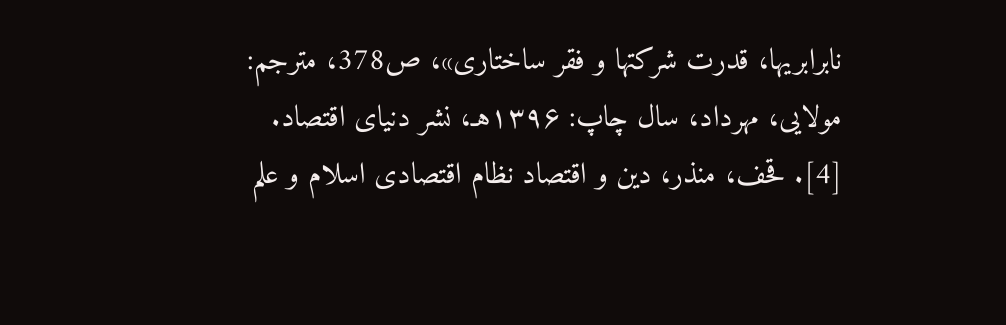نابرابریها، قدرت شرکتها و فقر ساختاری»، ص378، مترجم: مولایی، مهرداد، سال چاپ: ۱۳۹۶هـ، نشر دنیای اقتصاد.
[4]. قحف، منذر، دین و اقتصاد نظام اقتصادی اسلام و علم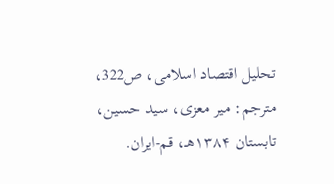تحلیل اقتصاد اسلامی، ص322، مترجم: میر معزی، سید حسین، تابستان ۱۳۸۴هـ، قم-ایران.